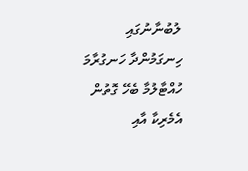ލުބުނާނުގައި ހިނގަމުންދާ ހަނގުރާމަ ހުއްޓާލުމާ ބެހޭ ގޮތުން އެމެރިކާ އާއި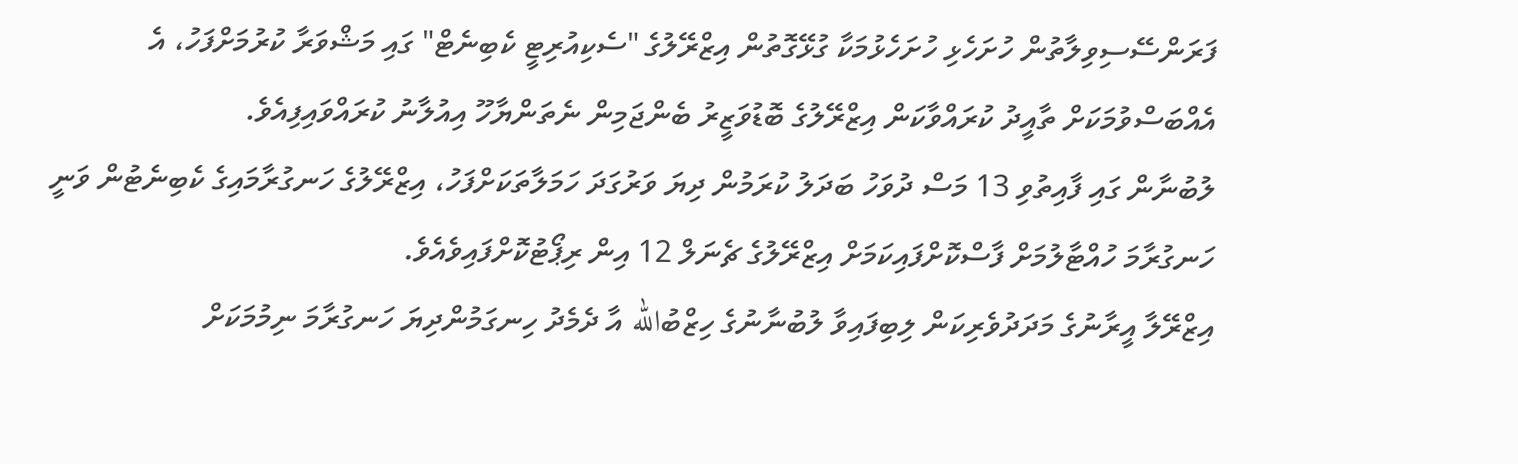ފަރަންސޭސިވިލާތުން ހުށަހެޅި ހުށަހެޅުމަކާ ގުޅޭގޮތުން އިޒްރޭލުގެ "ސެކިއުރިޓީ ކެބިނެޓް" ގައި މަޝްވަރާ ކުރުމަށްފަހު، އެ އެއްބަސްވުމަކަށް ތާއީދު ކުރައްވާކަން އިޒްރޭލުގެ ބޮޑުވަޒީރު ބެންޖަމިން ނެތަންޔާހޫ އިއުލާނު ކުރައްވައިފިއެވެ.
ލުބުނާން ގައި ފާއިތުވި 13 މަސް ދުވަހު ބަދަލު ކުރަމުން ދިޔަ ވަރުގަދަ ހަމަލާތަކަށްފަހު، އިޒްރޭލުގެ ހަނގުރާމައިގެ ކެބިނެޓުން ވަނީ ހަނގުރާމަ ހުއްޓާލުމަށް ފާސްކޮށްފައިކަމަށް އިޒްރޭލުގެ ޗެނަލް 12 އިން ރިޕޯޓުކޮށްފައިވެއެވެ.
އިޒްރޭލާ އީރާނުގެ މަދަދުވެރިކަން ލިބިފައިވާ ލުބުނާނުގެ ހިޒްބުالله އާ ދެމެދު ހިނގަމުންދިޔަ ހަނގުރާމަ ނިމުމަކަށް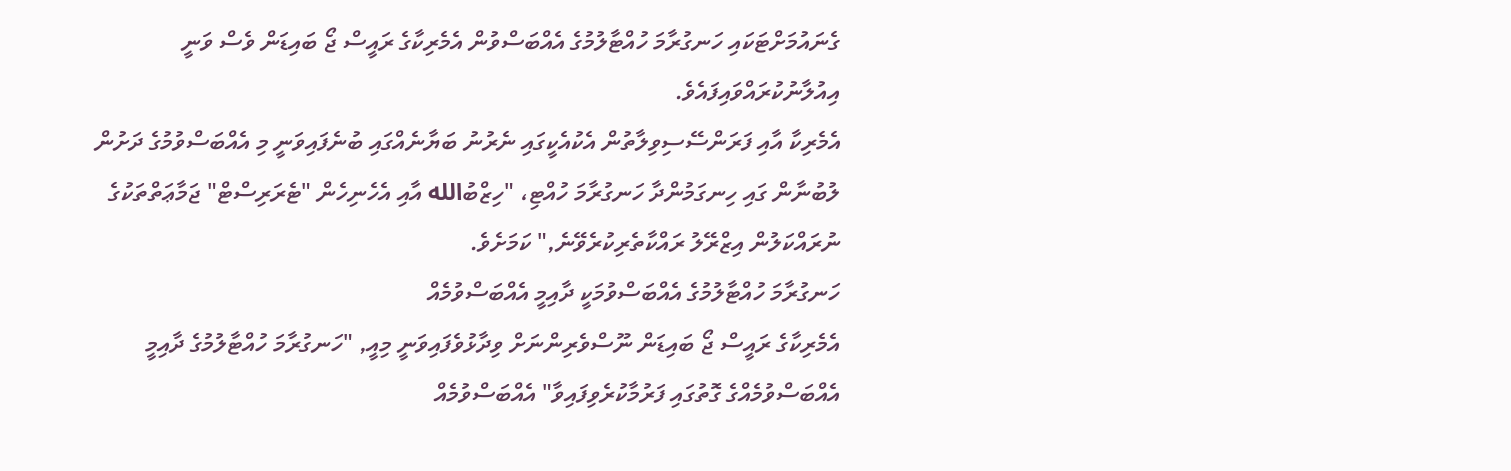ގެނައުމަށްޓަކައި ހަނގުރާމަ ހުއްޓާލުމުގެ އެއްބަސްވުން އެމެރިކާގެ ރައީސް ޖޯ ބައިޑަން ވެސް ވަނީ އިއުލާނުކުރައްވައިފައެވެ.
އެމެރިކާ އާއި ފަރަންސޭސިވިލާތުން އެކުއެކީގައި ނެރުނު ބަޔާނެއްގައި ބުނެފައިވަނީ މި އެއްބަސްވުމުގެ ދަށުން ލުބުނާން ގައި ހިނގަމުންދާ ހަނގުރާމަ ހުއްޓި، "ހިޒްބުالله އާއި އެހެނިހެން "ޓެރަރިސްޓް" ޖަމާޢަތްތަކުގެ ނުރައްކަލުން އިޒްރޭލު ރައްކާތެރިކުރެވޭނެ," ކަމަށެވެ.
ހަނގުރާމަ ހުއްޓާލުމުގެ އެއްބަސްވުމަކީ ދާއިމީ އެއްބަސްވުމެއް
އެމެރިކާގެ ރައީސް ޖޯ ބައިޑަން ނޫސްވެރިންނަށް ވިދާޅުވެފައިވަނީ މިއީ, "ހަނގުރާމަ ހުއްޓާލުމުގެ ދާއިމީ އެއްބަސްވުމެއްގެ ގޮތުގައި ފަރުމާކުރެވިފައިވާ" އެއްބަސްވުމެއް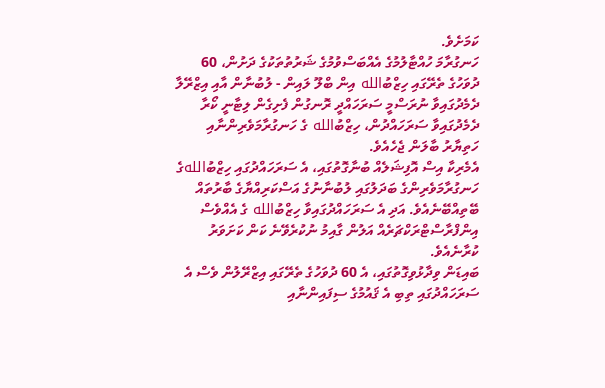ކަމަށެވެ.
ހަނގުރާމަ ހުއްޓާލުމުގެ އެއްބަސްވުމުގެ ޝަރުތުތަކުގެ ދަށުން، 60 ދުވަހުގެ ތެރޭގައި ހިޒްބުالله އިން ބްލޫ ލައިން - ލުބުނާން އާއި އިޒްރޭލާ ދެމެދުގައިވާ ނުރަސްމީ ސަރަހައްދީ ރޮނގުން ފެށިގެން ލިޓާނީ ކޯރާ ދެމެދުގައިވާ ސަރަހައްދުން، ހިޒްބުالله ގެ ހަނގުރާމަވެރިންނާއި ހަތިޔާރު ބާލަން ޖެހެއެވެ.
އެމެރިކާ އިސް އޮފިޝަލެއް ބުނާގޮތުގައި، އެ ސަރަހައްދުގައި ހިޒްބުاللهގެ ހަނގުރާމަވެރިންގެ ބަދަލުގައި ލުބުނާނުގެ އަސްކަރިއްޔާގެ ބާރުތައް ބޭތިއްބޭނެއެވެ. އަދި އެ ސަރަހައްދުގައިވާ ހިޒްބުالله ގެ އެއްވެސް އިންފްރާސްޓްރަކްޗަރެއް އަލުން ގާއިމު ނުކުރެވޭނެ ކަން ކަށަވަރު ކުރާނެއެވެ.
ބައިޑަން ވިދާޅުވިގޮތުގައި، އެ 60 ދުވަހުގެ ތެރޭގައި އިޒްރޭލުން ވެސް އެ ސަރަހައްދުގައި ތިބި އެ ޤައުމުގެ ސިފައިންނާއި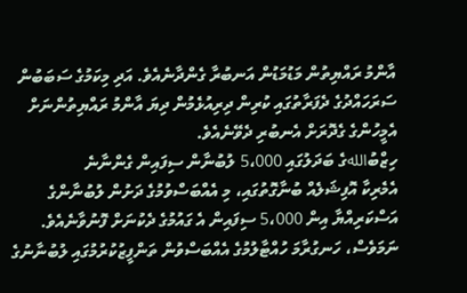އާންމު ރައްޔިތުން މަޑުމަޑުން އަނބުރާ ގެންދާނެއެވެ. އަދި މިކަމުގެ ސަބަބުން ސަރަހައްދުގެ ދެފަރާތުގައި ކުރިން ދިރިއުޅެމުން ދިޔަ އާންމު ރައްޔިތުންނަށް އެމީހުންގެ ގެދޮރަށް އެނބުރި ދެވޭނެއެވެ.
ހިޒްބުاللهގެ ބަދަލުގައި 5،000 ލުބުނާން ސިފައިން ގެންނާނެ
އެމެރިކާ އޮފިޝަލެއް ބުނާގޮތުގައި، މި އެއްބަސްވުމުގެ ދަށުން ލުބުނާންގެ އަސްކަރިއްޔާ އިން 5،000 ސިފައިން އެ ގައުމުގެ ދެކުނަށް ފޮނުވާނެއެވެ.
ނަމަވެސް، ހަނގުރާމަ ހުއްޓާލުމުގެ އެއްބަސްވުން ތަންފީޒުކުރުމުގައި ލުބުނާނުގެ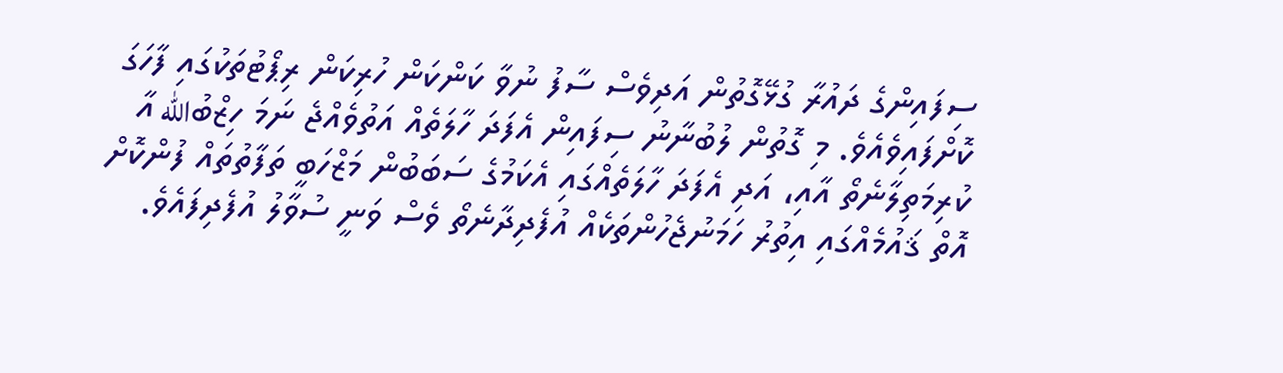ސިފައިންގެ ދައުރާ ގުޅޭގޮތުން އަދިވެސް ސާފު ނުވާ ކަންކަން ހުރިކަން ރިޕޯޓުތަކުގައި ފާހަގަ ކޮށްފައިވެއެވެ. މި ގޮތުން ލުބުނާނު ސިފައިން އެފަދަ ހާލަތެއް އަތުވެއްޖެ ނަމަ ހިޒްބުالله އާ ކުރިމަތިލާނެތޯ އާއި، އަދި އެފަދަ ހާލަތެއްގައި އެކަމުގެ ސަބަބުން މަޒްހަބީ ތަފާތުތައް ފުންކޮށް އޮތް ޤައުމެއްގައި އިތުރު ހަމަނުޖެހުންތަކެއް އުފެދިދާނެތޯ ވެސް ވަނީ ސުވާލު އުފެދިފައެވެ.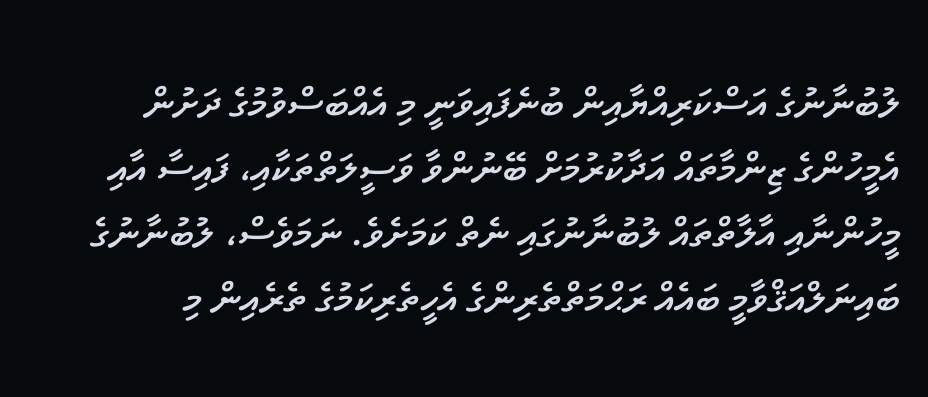ލުބުނާނުގެ އަސްކަރިއްޔާއިން ބުނެފައިވަނީ މި އެއްބަސްވުމުގެ ދަށުން އެމީހުންގެ ޒިންމާތައް އަދާކުރުމަށް ބޭނުންވާ ވަސީލަތްތަކާއި، ފައިސާ އާއި މީހުންނާއި އާލާތްތައް ލުބުނާނުގައި ނެތް ކަމަށެވެ. ނަމަވެސް، ލުބުނާނުގެ ބައިނަލްއަޤްވާމީ ބައެއް ރަޙްމަތްތެރިންގެ އެހީތެރިކަމުގެ ތެރެއިން މި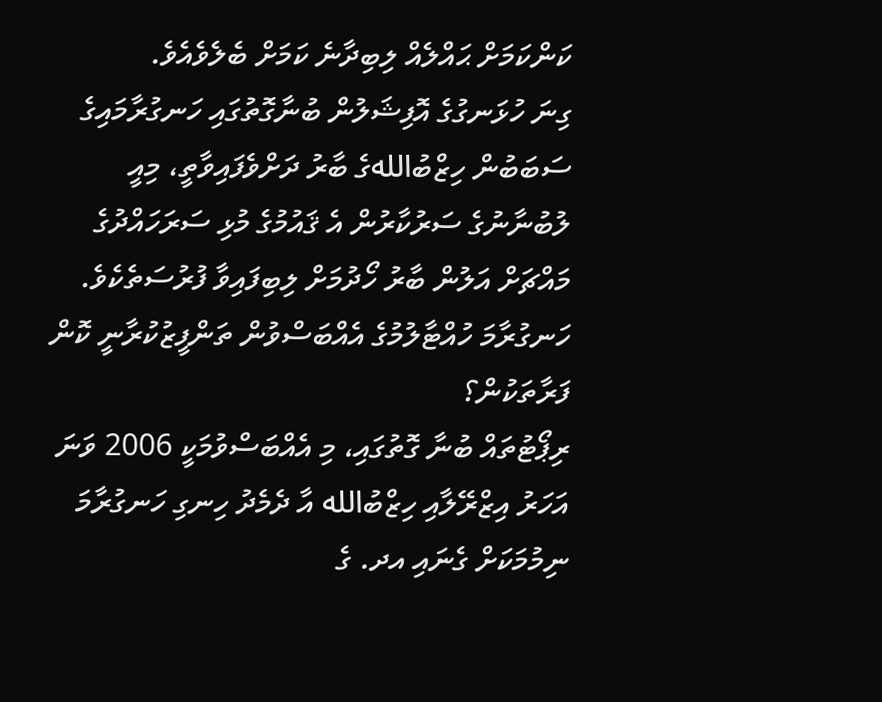ކަންކަމަށް ޙައްލެއް ލިބިދާނެ ކަމަށް ބެލެވެއެވެ.
ގިނަ ހުޅަނގުގެ އޮފިޝަލުން ބުނާގޮތުގައި ހަނގުރާމައިގެ ސަބަބުން ހިޒްބުاللهގެ ބާރު ދަށްވެފައިވާތީ، މިއީ ލުބުނާނުގެ ސަރުކާރުން އެ ޤައުމުގެ މުޅި ސަރަހައްދުގެ މައްޗަށް އަލުން ބާރު ހޯދުމަށް ލިބިފައިވާ ފުރުސަތެކެވެ.
ހަނގުރާމަ ހުއްޓާލުމުގެ އެއްބަސްވުން ތަންފީޒުކުރާނީ ކޮން ފަރާތަކުން؟
ރިޕޯޓުތައް ބުނާ ގޮތުގައި، މި އެއްބަސްވުމަކީ 2006 ވަނަ އަހަރު އިޒްރޭލާއި ހިޒްބުالله އާ ދެމެދު ހިނގި ހަނގުރާމަ ނިމުމަކަށް ގެނައި އދ. ގެ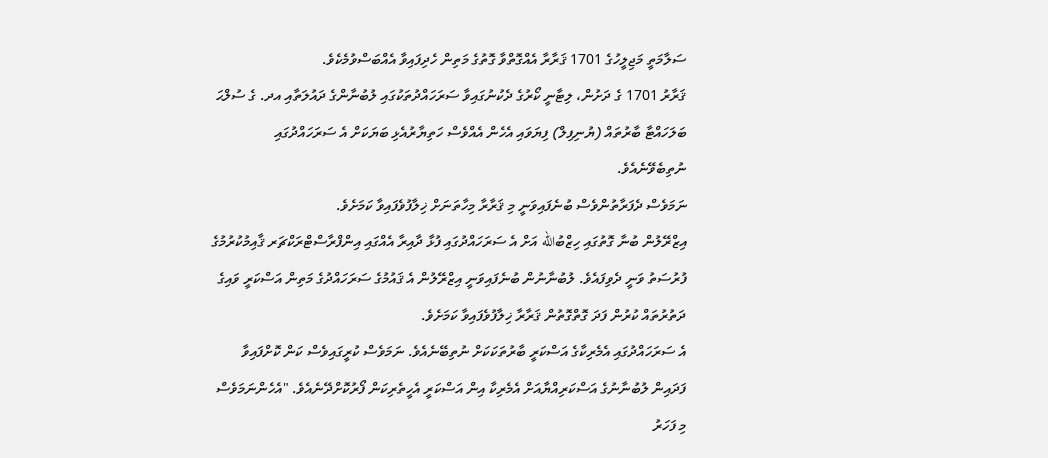ސަލާމަތީ މަޖިލީހުގެ 1701 ޤަރާރާ އެއްގޮތްވާ ގޮތުގެ މަތިން ހެދިފައިވާ އެއްބަސްވުމެކެވެ.
ޤަރާރު 1701 ގެ ދަށުން، ލިޓާނީ ކޯރުގެ ދެކުނުގައިވާ ސަރަހައްދުތަކުގައި ލުބުނާންގެ ދައުލަތާއި އދ. ގެ ސުލްޙަ ބަލަހައްޓާ ބާރުތައް (ޔުނިފިލް) ފިޔަވައި އެހެން އެއްވެސް ހަތިޔާރުއެޅި ބަޔަކަށް އެ ސަރަހައްދުގައި ނުތިބެވޭނެއެވެ.
ނަމަވެސް ދެފަރާތުންވެސް ބުނެފައިވަނީ މި ޤަރާރާ މިހާތަނަށް ޚިލާފުވެފައިވާ ކަމަށެވެ.
އިޒްރޭލުން ބުނާ ގޮތުގައި ހިޒްބުالله އަށް އެ ސަރަހައްދުގައި ފުޅާ ދާއިރާ އެއްގައި އިންފްރާސްޓްރަކްޗަރ ޤާއިމުކުރުމުގެ ފުރުސަތު ވަނީ ދެވިފައެވެ. ލުބުނާނުން ބުނެފައިވަނީ އިޒްރޭލުން އެ ޤައުމުގެ ސަރަހައްދުގެ މަތިން އަސްކަރީ ވައިގެ ދަތުރުތައް ކުރުން ފަދަ ގޮތްގޮތުން ޤަރާރާ ޚިލާފުވެފައިވާ ކަމަށެވެ.
އެ ސަރަހައްދުގައި އެމެރިކާގެ އަސްކަރީ ބާރުތަކަކަށް ނުތިބޭނެއެވެ. ނަމަވެސް ކުރީގައިވެސް ކަން ކޮށްފައިވާ ފަދައިން ލުބުނާނުގެ އަސްކަރިއްޔާއަށް އެމެރިކާ އިން އަސްކަރީ އެހީތެރިކަން ފޯރުކޮށްދޭނެއެވެ. "އެހެންނަމަވެސް މި ފަހަރު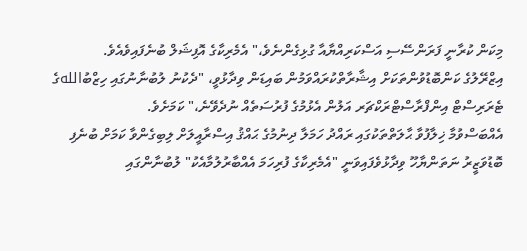މިކަން ކުރާނީ ފަރަންސޭސި އަސްކަރިއްޔާއާ ގުޅިގެންނެވެ،" އެމެރިކާގެ އޮފިޝަލް ބުނެފައިވެއެވެ.
އިޒްރޭލުގެ ކަންބޮޑުވުންތަކަށް އިޝާރާތްކުރައްވަމުން ބައިޑަން ވިދާޅުވީ، "ދެކުނު ލުބުނާނުގައި ހިޒްބުاللهގެ ޓެރަރިސްޓް އިންފްރާސްޓްރަކްޗަރ އަލުން އެޅުމުގެ ފުރުސަތެއް ނުދެވޭނެ،" ކަމަށެވެ.
އެއްބަސްވުމާ ޚިލާފުވާ ޙާލަތްތަކުގައި ރައްދު ހަމަލާ ދިނުމުގެ ޙައްޤު އިސްރާއީލަށް ލިބިގެންވާ ކަމަށް ބުނެފި
ބޮޑުވަޒީރު ނަތަންޔާހޫ ވިދާޅުވެފައިވަނީ "އެމެރިކާގެ ފުރިހަމަ އެއްބާރުލުމާއެކު" ލުބުނާންގައި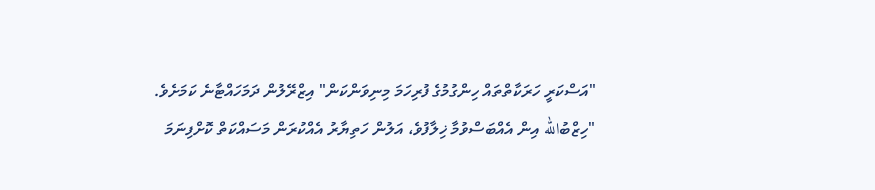"އަސްކަރީ ހަރަކާތްތައް ހިންގުމުގެ ފުރިހަމަ މިނިވަންކަން" އިޒްރޭލުން ދަމަހައްޓާނެ ކަމަށެވެ.
"ހިޒްބުالله އިން އެއްބަސްވުމާ ޚިލާފުވެ، އަލުން ހަތިޔާރު އެއްކުރަން މަސައްކަތް ކޮށްފިނަމަ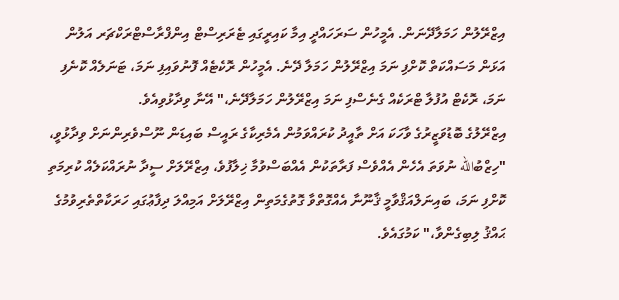އިޒްރޭލުން ހަމަލާދޭނަން. އެމީހުން ސަރަހައްދީ އިމާ ކައިރީގައި ޓެރަރިސްޓް އިންފްރާސްޓްރަކްޗަރ އަލުން އަޅަން މަސައްކަތް ކޮށްފި ނަމަ އިޒްރޭލުން ހަމަލާ ދޭނެ. އެމީހުން ރޮކެޓެއް ފޮނުވައިފި ނަމަ، ޓަނަލެއް ކޮނެފި ނަމަ، ރޮކެޓް އުފުލާ ޓްރަކެއް ގެނެސްފި ނަމަ އިޒްރޭލުން ހަމަލާދޭނެ،" އޭނާ ވިދާޅުވިއެވެ.
އިޒްރޭލުގެ ބޮޑުވަޒީރުގެ ވާހަކަ އަށް ތާއީދު ކުރައްވަމުން އެމެރިކާގެ ރައީސް ބައިޑަން ނޫސްވެރިންނަށް ވިދާޅުވީ، "ހިޒްބުالله ނުވަތަ އެހެން އެއްވެސް ފަރާތަކުން އެއްބަސްވުމާ ޚިލާފުވެ، އިޒްރޭލަށް ސީދާ ނުރައްކަލެއް ކުރިމަތި ކޮށްފި ނަމަ، ބައިނަލްއަޤްވާމީ ޤާނޫނާ އެއްގޮތްވާ ގޮތުގެމަތިން އިޒްރޭލަށް އަމިއްލަ ދިފާޢުގައި ހަރަކާތްތެރިވުމުގެ ޙައްޤު ލިބިގެންވާ،" ކަމުގައެވެ.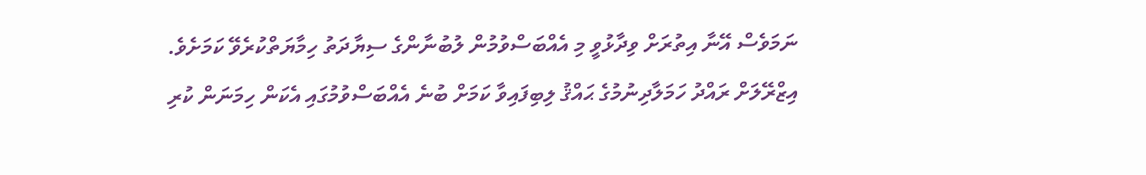ނަމަވެސް އޭނާ އިތުރަށް ވިދާޅުވީ މި އެއްބަސްވުމުން ލުބުނާންގެ ސިޔާދަތު ހިމާޔަތްކުރެވޭ ކަމަށެވެ.
އިޒްރޭލަށް ރައްދު ހަމަލާދިނުމުގެ ޙައްޤު ލިބިފައިވާ ކަމަށް ބުނެ އެއްބަސްވުމުގައި އެކަން ހިމަނަން ކުރި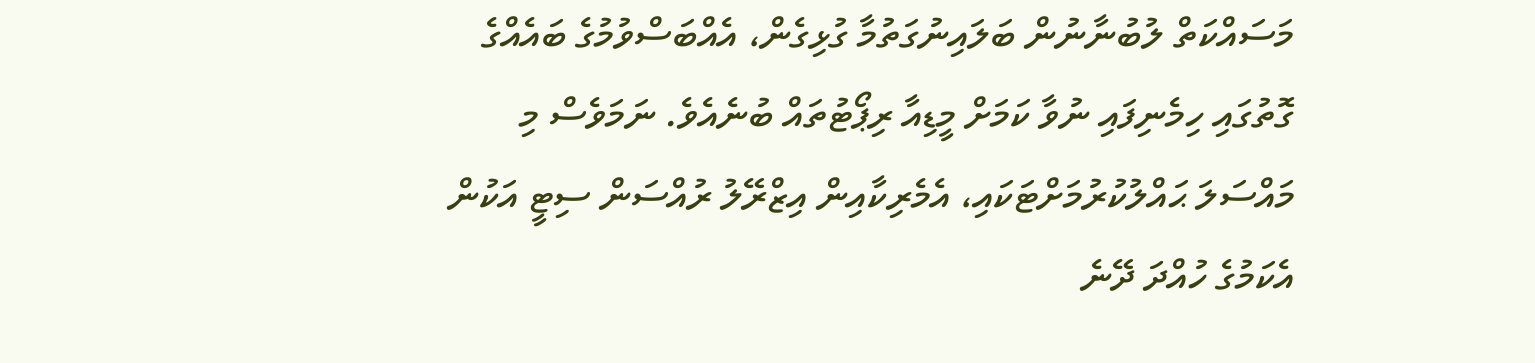މަސައްކަތް ލުބުނާނުން ބަލައިނުގަތުމާ ގުޅިގެން، އެއްބަސްވުމުގެ ބައެއްގެ ގޮތުގައި ހިމެނިފައި ނުވާ ކަމަށް މީޑިއާ ރިޕޯޓުތައް ބުނެއެވެ. ނަމަވެސް މި މައްސަލަ ޙައްލުކުރުމަށްޓަކައި، އެމެރިކާއިން އިޒްރޭލު ރުއްސަން ސިޓީ އަކުން އެކަމުގެ ހުއްދަ ދޭނެ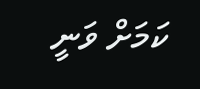ކަމަށް ވަނީ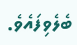ބެލެވިފައެވެ.